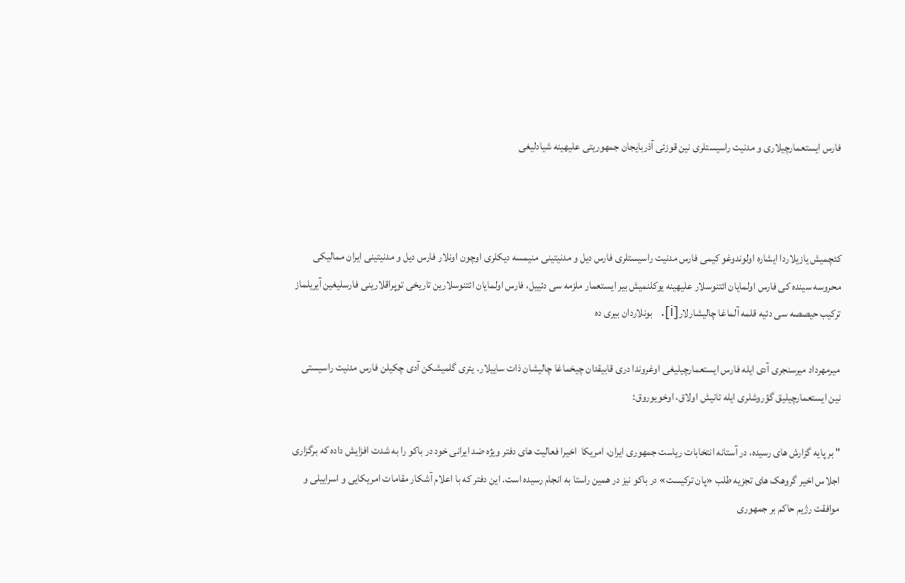فارس ایستعمارچیلاری و مدنیت راسیستلری نین قوزئی آذربایجان جمهوریتی علیهینه شیادلیغی



کئچمیش یازیلاردا ایشاره اولوندوغو کیمی فارس مدنیت راسیستلری فارس دیل و مدنیتینی منیمسه دیکلری اوچون اونلار فارس دیل و مدنیتینی ایران ممالیکی محروسه سینده کی فارس اولمایان ائتنوسلار علیهینه یوکلنمیش بیر ایستعمار ملزمه سی دئییل، فارس اولمایان ائتنوسلارین تاریخی توپراقلارینی فارسلیغین آیریلماز ترکیب حیصصه سی دئیه قلمه آلماغا چالیشارلار[i].  بونلاردان بیری ده

میرمهرداد میرسنجری آدی ایله فارس ایستعمارچیلیغی اوغروندا دری قابیقدان چیخماغا چالیشان ذات ساییلار. یئری گلمیشکن آدی چکیلن فارس مدنیت راسیستی نین ایستعمارچیلیق گؤروشلری ایله تانیش اولاق، اوخویوروق:

" بر پایه گزارش های رسیده، در آستانه انتخابات ریاست جمهوری ایران، امریکا  اخیرا فعالیت های دفتر ویژه ضد ایرانی خود در باکو را به شدت افزایش داده که برگزاری اجلاس اخیر گروهک های تجزیه طلب «پان ترکیست» در باکو نیز در همین راستا به انجام رسیده است. این دفتر که با اعلام آشکار مقامات امریکایی و اسراییلی و موافقت رژیم حاکم بر جمهوری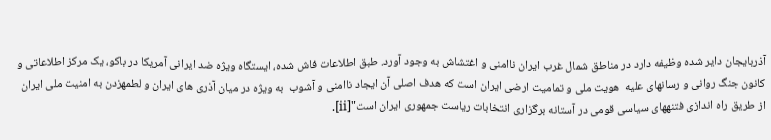آذربایجان دایر شده وظیفه دارد در مناطق شمال غرب ایران ناامنی و اغتشاش به وجود آورد. طبق اطلاعات فاش شده، ایستگاه ویژه ضد ایرانی آمریکا در باکو، یک مرکز اطلاعاتی و کانون جنگ روانی و رسانهای علیه  هویت ملی و تمامیت ارضی ایران است که هدف اصلی آن ایجاد ناامنی و آشوب  به ویژه در میان آذری های ایران و لطمهزدن به امنیت ملی ایران از طریق راه اندازی فتنههای سیاسی قومی در آستانه برگزاری انتخابات ریاست جمهوری ایران است"[ii].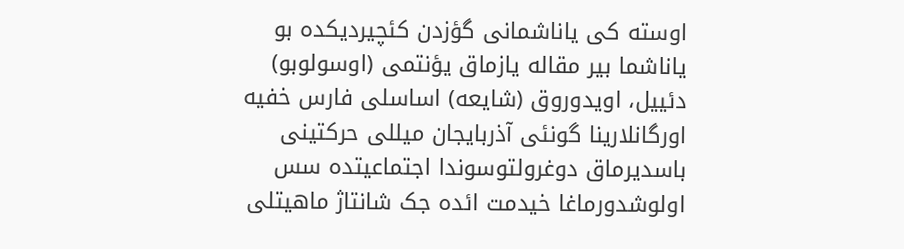اوسته کی یاناشمانی گؤزدن کئچیردیکده بو یاناشما بیر مقاله یازماق یؤنتمی (اوسولوبو) دئییل، اویدوروق (شایعه) اساسلی فارس خفیه اورگانلارینا گونئی آذربایجان میللی حرکتینی باسدیرماق دوغرولتوسوندا اجتماعیتده سس اولوشدورماغا خیدمت ائده جک شانتاژ ماهیتلی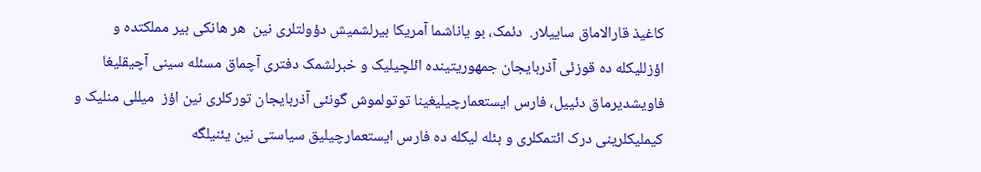کاغیذ قارالاماق ساییلار.  دئمک، بو یاناشما آمریکا بیرلشمیش دؤولتلری نین  هر هانکی بیر مملکتده و اؤزللیکله ده قوزئی آذربایجان جمهوریتینده ائلچیلیک و خبرلشمک دفتری آچماق مسئله سینی آچیقلیغا فاویشدیرماق دئییل، فارس ایستعمارچیلیغینا توتولموش گونئی آذربایجان تورکلری نین اؤز  میللی منلیک و کیملیکلرینی درک ائتمکلری و بئله لیکله ده فارس ایستعمارچیلیق سیاستی نین یئنیلگه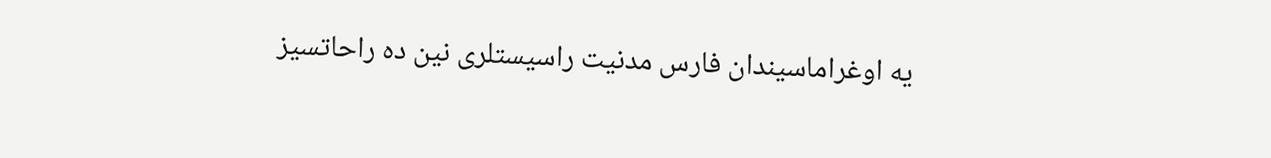یه اوغراماسیندان فارس مدنیت راسیستلری نین ده راحاتسیز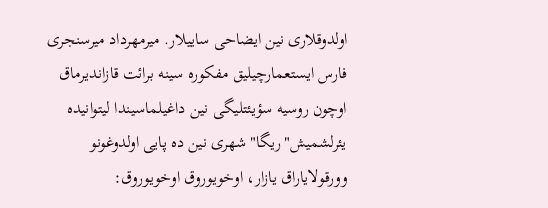اولدوقلاری نین ایضاحی ساییلار. میرمهرداد میرسنجری فارس ایستعمارچیلیق مفکوره سینه برائت قازاندیرماق اوچون روسیه سؤیئتلیگی نین داغیلماسیندا لیتوانیده یئرلشمیش"ریگا" شهری نین ده پایی اولدوغونو وورقولایاراق یازار، اوخویوروق اوخویوروق: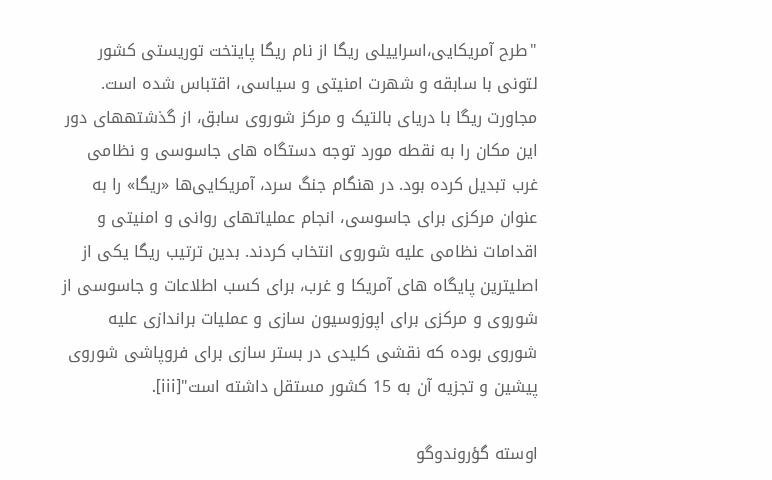"طرح آمریکایی،اسراییلی ریگا از نام ریگا پایتخت توریستی کشور لتونی با سابقه و شهرت امنیتی و سیاسی، اقتباس شده است. مجاورت ریگا با دریای بالتیک و مرکز شوروی سابق، از گذشتههای دور این مکان را به نقطه مورد توجه دستگاه های جاسوسی و نظامی غرب تبدیل کرده بود. در هنگام جنگ سرد، آمریکایی‌ها «ریگا» را به عنوان مرکزی برای جاسوسی، انجام عملیاتهای روانی و امنیتی و اقدامات نظامی علیه شوروی انتخاب کردند. بدین ترتیب ریگا یکی از اصلیترین پایگاه های آمریکا و غرب، برای کسب اطلاعات و جاسوسی از شوروی و مرکزی برای اپوزوسیون سازی و عملیات براندازی علیه شوروی بوده که نقشی کلیدی در بستر سازی برای فروپاشی شوروی پیشین و تجزیه آن به 15 کشور مستقل داشته است"[iii].

اوسته گؤروندوگو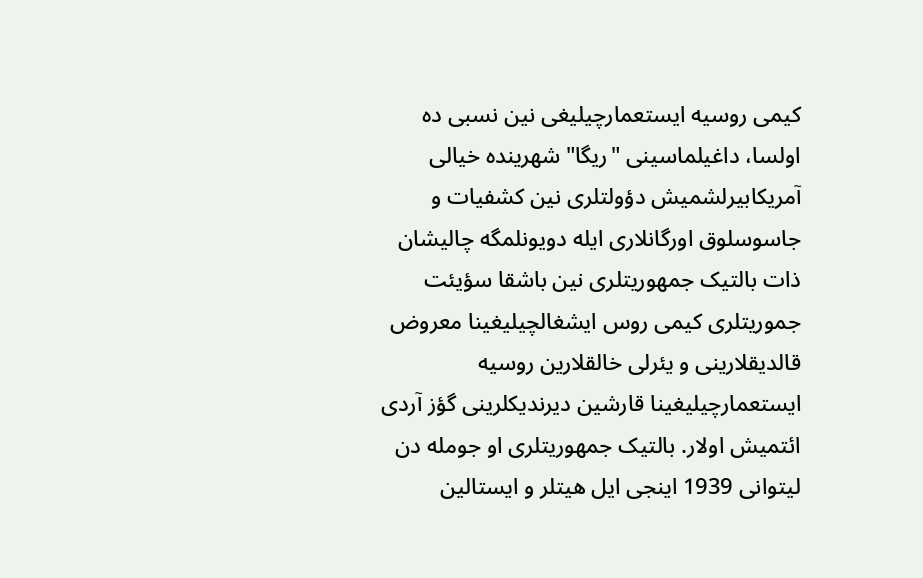کیمی روسیه ایستعمارچیلیغی نین نسبی ده اولسا، داغیلماسینی "ریگا" شهرینده خیالی آمریکابیرلشمیش دؤولتلری نین کشفیات و جاسوسلوق اورگانلاری ایله دویونلمگه چالیشان ذات بالتیک جمهوریتلری نین باشقا سؤیئت جموریتلری کیمی روس ایشغالچیلیغینا معروض قالدیقلارینی و یئرلی خالقلارین روسیه ایستعمارچیلیغینا قارشین دیرندیکلرینی گؤز آردی ائتمیش اولار. بالتیک جمهوریتلری او جومله دن لیتوانی 1939 اینجی ایل هیتلر و ایستالین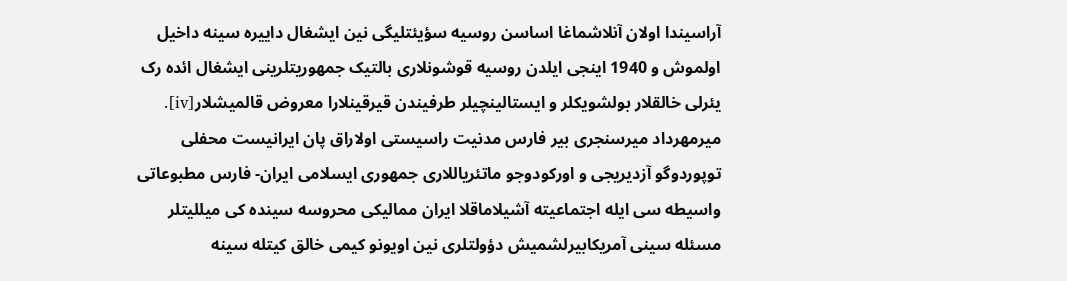آراسیندا اولان آنلاشماغا اساسن روسیه سؤیئتلیگی نین ایشغال داییره سینه داخیل اولموش و 1940 اینجی ایلدن روسیه قوشونلاری بالتیک جمهوریتلرینی ایشغال ائده رک یئرلی خالقلار بولشویکلر و ایستالینچیلر طرفیندن قیرقینلارا معروض قالمیشلار[iv]. میرمهرداد میرسنجری بیر فارس مدنیت راسیستی اولاراق پان ایرانیست محفلی توپوردوگو آزدیریجی و اورکودوجو ماتئریاللاری جمهوری ایسلامی ایران- فارس مطبوعاتی واسیطه سی ایله اجتماعیته آشیلاماقلا ایران ممالیکی محروسه سینده کی میللیتلر مسئله سینی آمریکابیرلشمیش دؤولتلری نین اویونو کیمی خالق کیتله سینه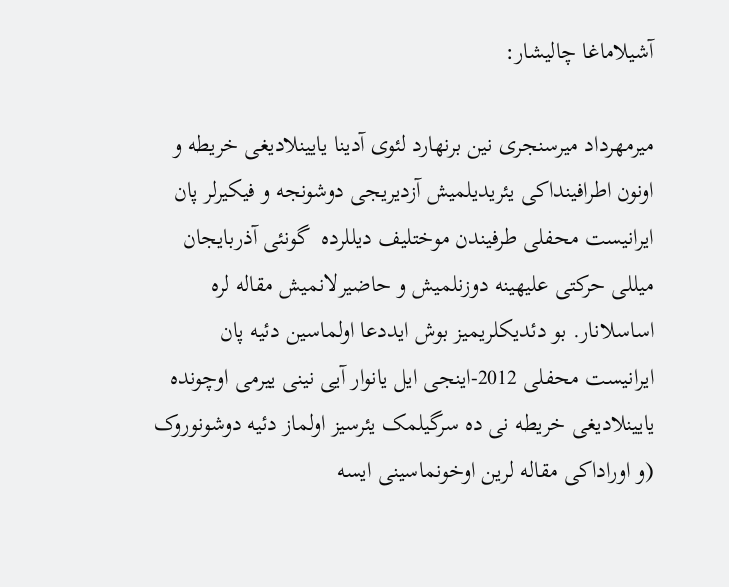آشیلاماغا چالیشار:

میرمهرداد میرسنجری نین برنهارد لئوی آدینا یایینلادیغی خریطه و اونون اطرافینداکی یئریدیلمیش آزدیریجی دوشونجه و فیکیرلر پان ایرانیست محفلی طرفیندن موختلیف دیللرده  گونئی آذربایجان میللی حرکتی علیهینه دوزنلمیش و حاضیرلانمیش مقاله لره اساسلانار. بو دئدیکلریمیز بوش ایددعا اولماسین دئیه پان ایرانیست محفلی 2012-اینجی ایل یانوار آیی نینی ییرمی اوچونده یایینلادیغی خریطه نی ده سرگیلمک یئرسیز اولماز دئیه دوشونوروک (و اوراداکی مقاله لرین اوخونماسینی ایسه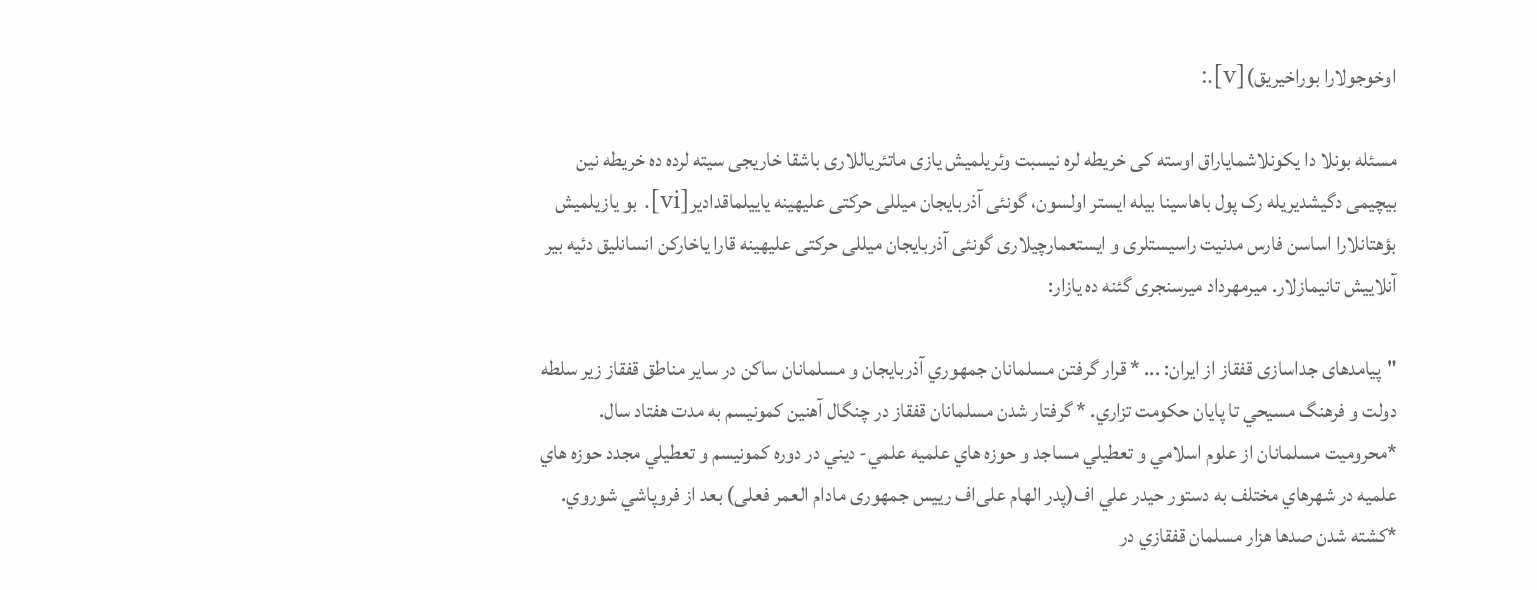اوخوجولارا بوراخیریق)[v].:

مسئله بونلا دا یکونلاشمایاراق اوسته کی خریطه لره نیسبت وئریلمیش یازی ماتئریاللاری باشقا خاریجی سیته لرده ده خریطه نین بیچیمی دگیشدیریله رک پول باهاسینا بیله ایستر اولسون، گونئی آذربایجان میللی حرکتی علیهینه یاییلماقدادیر[vi]. بو یازیلمیش بؤهتانلارا اساسن فارس مدنیت راسیستلری و ایستعمارچیلاری گونئی آذربایجان میللی حرکتی علیهینه قارا یاخارکن انسانلیق دئیه بیر آنلاییش تانیمازلار. میرمهرداد میرسنجری گئنه ده یازار:

"پیامدهای جداسازی قفقاز از ایران: ... * قرار گرفتن مسلمانان جمهوري آذربايجان و مسلمانان ساکن در ساير مناطق قفقاز زير سلطه دولت و فرهنگ مسيحي تا پايان حکومت تزاري. * گرفتار شدن مسلمانان قفقاز در چنگال آهنين کمونيسم به مدت هفتاد سال. *محروميت مسلمانان از علوم اسلامي و تعطيلي مساجد و حوزه هاي علميه علمي- ديني در دوره کمونيسم و تعطيلي مجدد حوزه هاي علميه در شهرهاي مختلف به دستور حيدر علي اف(پدر الهام علی‌اف رییس جمهوری مادام العمر فعلی) بعد از فروپاشي شوروي. *کشته شدن صدها هزار مسلمان قفقازي در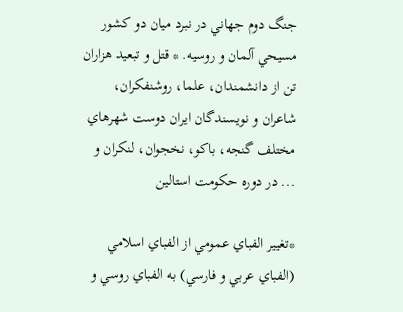جنگ دوم جهاني در نبرد ميان دو کشور مسيحي آلمان و روسيه. * قتل و تبعيد هزاران تن از دانشمندان، علما، روشنفکران، شاعران و نويسندگان ایران دوست شهرهاي مختلف گنجه، باکو، نخجوان، لنکران و ... در دوره حکومت استالين

*تغيير الفباي عمومي از الفباي اسلامي (الفباي عربي و فارسي) به الفباي روسي و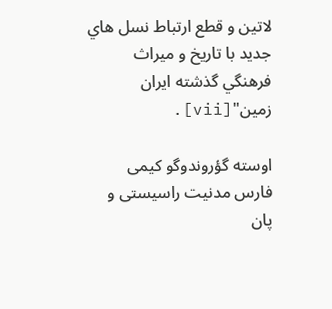لاتين و قطع ارتباط نسل هاي جديد با تاريخ و ميراث فرهنگي گذشته ایران زمین"[vii].

اوسته گؤروندوگو کیمی فارس مدنیت راسیستی و پان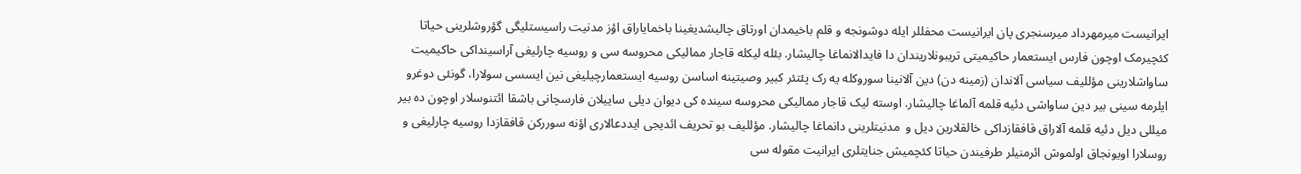ایرانیست میرمهرداد میرسنجری پان ایرانیست محفللر ایله دوشونجه و قلم باخیمدان اورتاق چالیشدیغینا باخمایاراق اؤز مدنیت راسیستلیگی گؤروشلرینی حیاتا کئچیرمک اوچون فارس ایستعمار حاکیمیتی تریبونلاریندان دا فایدالانماغا چالیشار. بئله لیکله قاجار ممالیکی محروسه سی و روسیه چارلیغی آراسینداکی حاکیمیت ساواشلارینی مؤللیف سیاسی آلاندان (زمینه دن) دین آلانینا سوروکله یه رک پئتئر کبیر وصیتینه اساسن روسیه ایستعمارچیلیغی نین ایسسی سولارا، گونئی دوغرو ایلرمه سینی بیر دین ساواشی دئیه قلمه آلماغا چالیشار. اوسته لیک قاجار ممالیکی محروسه سینده کی دیوان دیلی ساییلان فارسچانی باشقا ائتنوسلار اوچون ده بیر میللی دیل دئیه قلمه آلاراق قافقازداکی خالقلارین دیل و  مدنیتلرینی دانماغا چالیشار. مؤللیف بو تحریف ائدیجی ایددعالاری اؤنه سوررکن قافقازدا روسیه چارلیغی و روسلارا اویونجاق اولموش ائرمنیلر طرفیندن حیاتا کئچمیش جنایتلری ایرانیت مقوله سی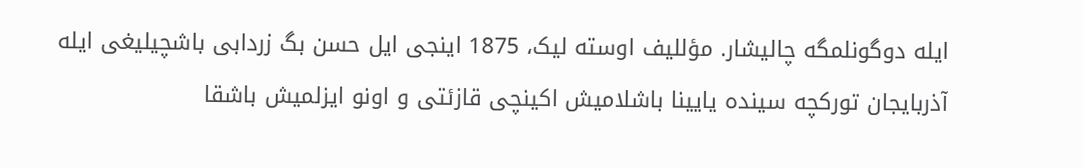ایله دوگونلمگه چالیشار. مؤللیف اوسته لیک، 1875 اینجی ایل حسن بگ زردابی باشچیلیغی ایله آذربایجان تورکچه سینده یایینا باشلامیش اکینچی قازئتی و اونو ایزلمیش باشقا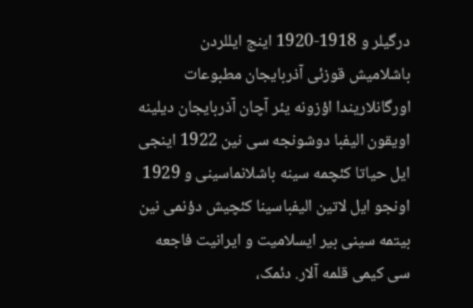درگیلر و 1918-1920 اینج ایللردن باشلامیش قوزئی آذربایجان مطبوعات اورگانلاریندا اؤزونه یئر آچان آذربایجان دیلینه اویقون الیفبا دوشونجه سی نین 1922 اینجی ایل حیاتا کئچمه سینه باشلانماسینی و 1929 اونجو ایل لاتین الیفباسینا کئچیش دؤنمی نین بیتمه سینی بیر ایسلامیت و ایرانیت فاجعه سی کیمی قلمه آلار. دئمک،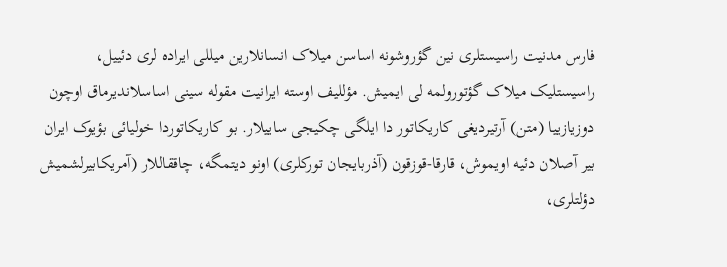فارس مدنیت راسیستلری نین گؤروشونه اساسن میلاک انسانلارین میللی ایراده لری دئییل، راسیستلیک میلاک گؤتورولمه لی ایمیش. مؤللیف اوسته ایرانیت مقوله سینی اساسلاندیرماق اوچون دوزیازییا (متن) آرتیردیغی کاریکاتور دا ایلگی چکیجی ساییلار. بو کاریکاتوردا خولیائی بؤیوک ایران بیر آصلان دئیه اویموش، قارقا-قوزقون (آذربایجان تورکلری) اونو دیتمگه، چاققاللار (آمریکابیرلشمیش دؤلتلری،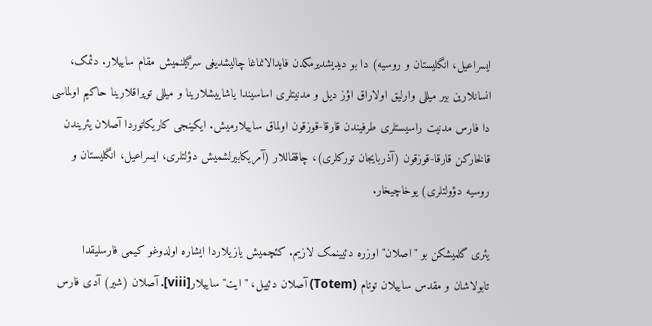ایسراعیل، انگلیستان و روسیه) دا بو دیدیشدیرمکدن فایدالانماغا چالیشدیغی سرگیلنمیش مقام ساییلار. دئمک، انسانلارین بیر میللی وارلیق اولاراق اؤز دیل و مدنیتلری اساسیندا یاشاییشلارینا و میللی توپراقلارینا حاکیم اولماسی دا فارس مدنیت راسیستلری طرفیندن قارقا-قوزقون اولماق ساییلارمیش. ایکینجی کاریکاتوردا آصلان یئریندن قالخارکن قارقا-قوزقون (آذربایجان تورکلری)، چاققاللار (آمریکابیرلشمیش دؤلتلری، ایسراعیل، انگلیستان و روسیه دؤولتلری) یوخاچیخار.

یئری گلمیشکن بو "اصلان" اوزره دئیینمک لازیم. کئچمیش یازیلاردا ایشاره اولدوغو کیمی فارسلیقدا تابولاشان و مقدس ساییلان توتام (Totem) آصلان دئییل، "ایت" ساییلار[viii]. آصلان (شیر) آدی فارس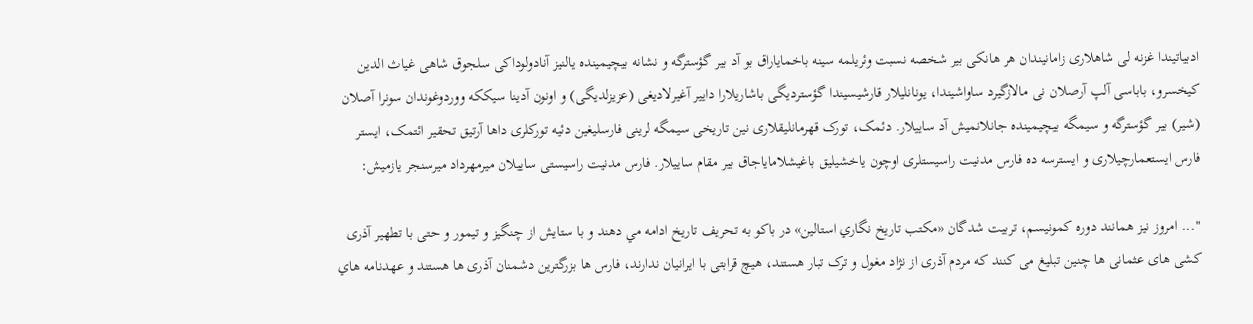ادبیاتیندا غزنه لی شاهلاری زامانیندان هر هانکی بیر شخصه نسبت وئریلمه سینه باخمایاراق بو آد بیر گؤسترگه و نشانه بیچیمینده یالنیز آنادولوداکی سلجوق شاهی غیاث الدین کیخسرو، باباسی آلپ آرصلان نی مالازگیرد ساواشیندا، یونانلیلار قارشیسیندا گؤستردیگی باشاریلارا داییر آغیرلادیغی (عزیزلدیگی) و اونون آدینا سیککه ووردوغوندان سونرا آصلان (شیر) بیر گؤسترگه و سیمگه بیچیمینده جانلانمیش آد ساییلار. دئمک، تورک قهرمانلیقلاری نین تاریخی سیمگه لرینی فارسلیغین دئیه تورکلری داها آرتیق تحقیر ائتمک، ایستر فارس ایستعمارچیلاری و ایسترسه ده فارس مدنیت راسیستلری اوچون یاخشیلیق باغیشلامایاجاق بیر مقام ساییلار. فارس مدنیت راسیستی ساییلان میرمهرداد میرسنجر یازمیش:

"... امروز نيز همانند دوره کمونيسم، تربيت شدگان «مکتب تاريخ نگاري استالين» در باکو به تحريف تاريخ ادامه مي دهند و با ستایش از چنگیز و تیمور و حتی با تطهیر آذری کشی های عثمانی ها چنین تبلیغ می کنند که مردم آذری از نژاد مغول و ترک تبار هستند، هیچ قرابتی با ایرانیان ندارند، فارس ها بزرگترین دشمنان آذری ها هستند و عهدنامه هاي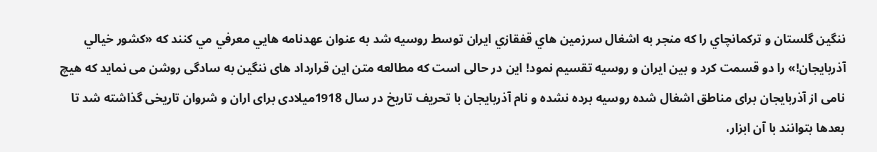ننگين گلستان و ترکمانچاي را که منجر به اشغال سرزمين هاي قفقازي ايران توسط روسيه شد به عنوان عهدنامه هايي معرفي مي کنند که «کشور خيالي آذربايجان!» را دو قسمت کرد و بین ایران و روسیه تقسیم نمود! این در حالی است که مطالعه متن این قرارداد های ننگین به سادگی روشن می نماید که هیچ نامی از آذربایجان برای مناطق اشغال شده روسیه برده نشده و نام آذربایجان با تحریف تاریخ در سال 1918میلادی برای اران و شروان تاریخی گذاشته شد تا بعدها بتوانند با آن ابزار،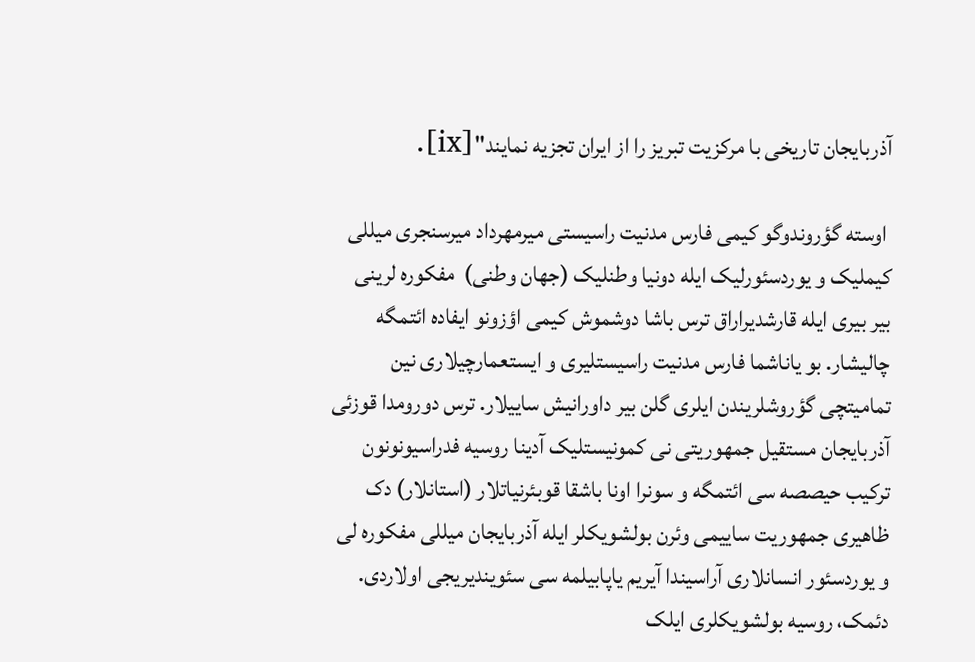آذربایجان تاریخی با مرکزیت تبریز را از ایران تجزیه نمایند"[ix].

 اوسته گؤروندوگو کیمی فارس مدنیت راسیستی میرمهرداد میرسنجری میللی کیملیک و یوردسئورلیک ایله دونیا وطنلیک (جهان وطنی)  مفکوره لرینی بیر بیری ایله قارشدیراراق ترس باشا دوشموش کیمی اؤزونو ایفاده ائتمگه چالیشار. بو یاناشما فارس مدنیت راسیستلیری و ایستعمارچیلاری نین تمامیتچی گؤروشلریندن ایلری گلن بیر داورانیش ساییلار. ترس دورومدا قوزئی آذربایجان مستقیل جمهوریتی نی کمونیستلیک آدینا روسیه فدراسیونونون ترکیب حیصصه سی ائتمگه و سونرا اونا باشقا قوبئرنیاتلار (استانلار) دک ظاهیری جمهوریت ساییمی وئرن بولشویکلر ایله آذربایجان میللی مفکوره لی و یوردسئور انسانلاری آراسیندا آیریم یاپابیلمه سی سئویندیریجی اولاردی. دئمک، روسیه بولشویکلری ایلک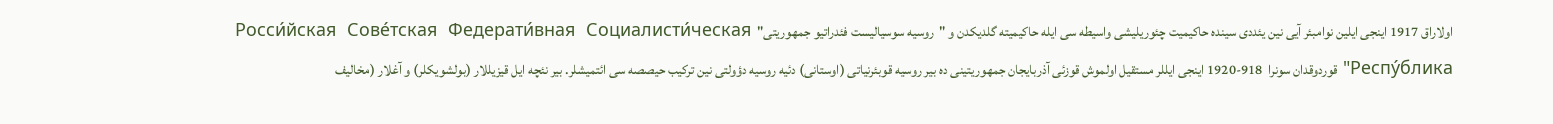اولاراق 1917 اینجی ایلین نوامبئر آیی نین یئددی سینده حاکیمیت چئوریلیشی واسیطه سی ایله حاکیمیته گلدیکدن و "روسیه سوسیالیست فئدراتیو جمهوریتی"  Росси́йская Сове́тская Федерати́вная Социалисти́ческая Респу́блика" قوردوقدان سونرا  918-1920 اینجی ایللر مستقیل اولموش قوزئی آذربایجان جمهوریتینی ده بیر روسیه قوبئرنیاتی (اوستانی) دئیه روسیه دؤولتی نین ترکیب حیصصه سی ائتمیشلر. بیر نئچه ایل قیزیللار (بولشویکلر) و آغلار (مخالیف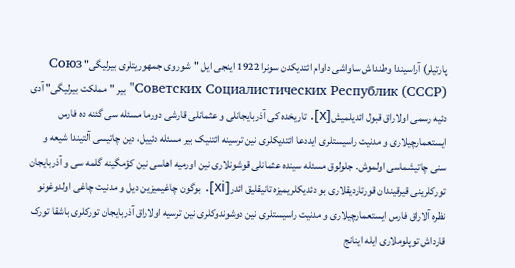پارتیلر) آراسیندا وطنداش ساواشی داوام ائتدیکدن سونرا 1922 اینجی ایل "شوروی جمهوریتلری بیرلیگی" Союз Советских Социалистических Республик (СССР)" بیر "مملکت بیرلیگی" آدی دئیه رسمی اولاراق قبول ائدیلمیش[x]. تاریخده کی آذربایجانلی و عثمانلی قارشی دورما مسئله سی گئنه ده فارس ایستعمارچیلاری و مدنیت راسیستلری ایددعا ائتدیکلری نین ترسینه ائتنیک بیر مسئله دئییل، دین چاتیسی آلتیندا شیعه و سنی چاتیشماسی اولموش. جلولوق مسئله سینده عثمانلی قوشونلاری نین اورمیه اهاسی نین کؤمگینه گلمه سی و آذربایجان تورکلرینی قیرقیندان قورتاردیقلاری بو دئدیکلریمیزه تانیقلیق ائدر[xi]. بوگون چاغیمیزین دیل و مدنیت چاغی اولدوغونو نظره آلاراق فارس ایستعمارچیلاری و مدنیت راسیستلری نین دوشوندوکلری نین ترسیه اولاراق آذربایجان تورکلری باشقا تورک قارداش توپلوملاری ایله اینانج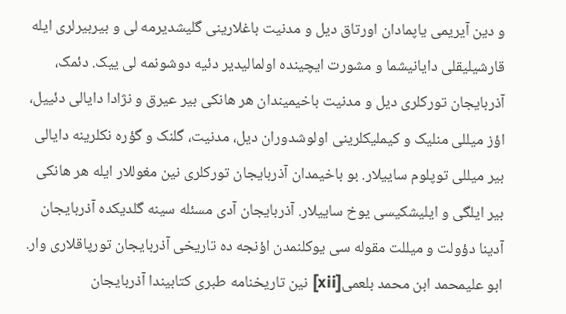و دین آیریمی یاپمادان اورتاق دیل و مدنیت باغلارینی گلیشدیرمه لی و بیربیرلری ایله قارشیلیقلی دایانیشما و مشورت ایچینده اولمالیدیر دئیه دوشونمه لی ییک. دئمک، آذربایجان تورکلری دیل و مدنیت باخیمیندان هر هانکی بیر عیرق و نژادا دایالی دئییل، اؤز میللی منلیک و کیملیکلرینی اولوشدوران دیل، مدنیت، گلنک و گؤره نکلرینه دایالی بیر میللی توپلوم ساییلار. بو باخیمدان آذربایجان تورکلری نین مغوللار ایله هر هانکی بیر ایلگی و ایلیشکیسی یوخ ساییلار. آذربایجان آدی مسئله سینه گلدیکده آذربایجان آدینا دؤولت و میللت مقوله سی یوکلنمدن اؤنجه ده تاریخی آذربایجان تورپاقلاری وار. ابو علیمحمد ابن محمد بلعمی[xii] نین تاریخنامه طبری کتابیندا آذربایجان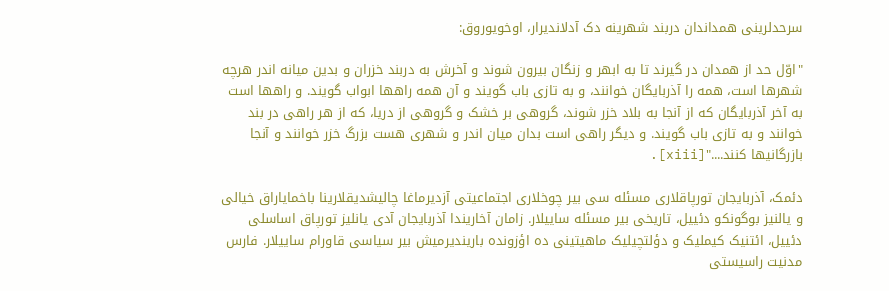سرحدلرینی همداندان دربند شهرینه دک آدلاندیرار، اوخویوروق:

"اوّل حد از همدان در گیرند تا به ابهر و زنگان بیرون شوند و آخرش به دربند خزران و بدین میانه اندر هرچه شهرها است، همه را آذربایگان خوانند، و به تازی باب گویند و آن همه راهها ابواب گویند. و راهها است به آخر آذربایگان که از آنجا به بلاد خزر شوند، گروهی بر خشک و گروهی از دریا، که از هر راهی در بند خوانند و به تازی باب گویند. و دیگر راهی است بدان میان اندر و شهری هست بزرگ خزر خوانند و آنجا بازرگانیها کنند...."[xiii].

دئمک، آذربایجان تورپاقلاری مسئله سی بیر چوخلاری اجتماعیتی آزدیرماغا چالیشدیقلارینا باخمایاراق خیالی و یالنیز بوگونکو دئییل، تاریخی بیر مسئله ساییلار. زامان آخاریندا آذربایجان آدی یانلیز تورپاق اساسلی دئییل، ائتنیک کیملیک و دؤلتچیلیک ماهیتینی ده اؤزونده باریندیرمیش بیر سیاسی قاورام ساییلار. فارس مدنیت راسیستی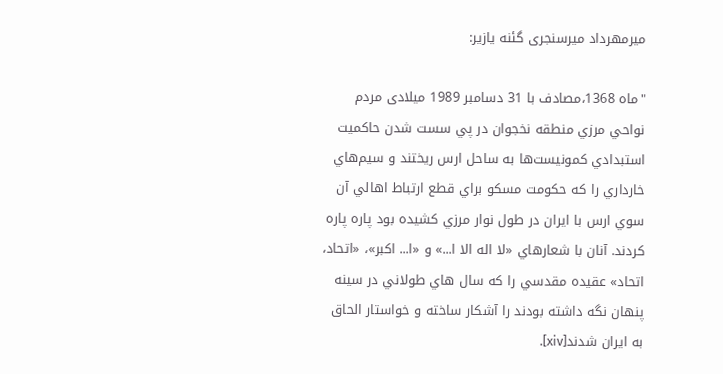میرمهرداد میرسنجری گئنه یازیر:

"ماه 1368،مصادف با 31 دسامبر 1989 میلادی مردم نواحي مرزي منطقه نخجوان در پي سست شدن حاکميت استبدادي کمونيست‌ها به ساحل ارس ريختند و سيم‌هاي خارداري را که حکومت مسکو براي قطع ارتباط اهالي آن سوي ارس با ايران در طول نوار مرزي کشيده بود پاره پاره کردند. آنان با شعارهاي «لا اله الا ا...» و «ا... اکبر»، «اتحاد، اتحاد» عقيده مقدسي را که سال هاي طولاني در سينه پنهان نگه داشته بودند را آشکار ساخته و خواستار الحاق به ايران شدند[xiv].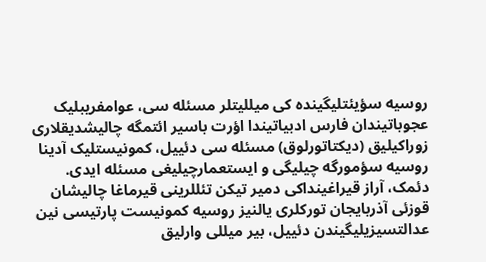روسیه سؤیئتلیگینده کی میللیتلر مسئله سی، عوامفریبلیک عجوباتیندان فارس ادبیاتیندا اؤرت باسیر ائتمگه چالیشدیقلاری زوراکیلیق (دیکتاتورلوق) مسئله سی دئییل، کمونیستلیک آدینا روسیه سؤمورگه چیلیگی و ایستعمارچیلیغی مسئله ایدی. دئمک، آراز قیراغینداکی دمیر تیکن تئللرینی قیرماغا چالیشان قوزئی آذربایجان تورکلری یالنیز روسیه کمونیست پارتیسی نین عدالتسیزیلیگیندن دئییل، بیر میللی وارلیق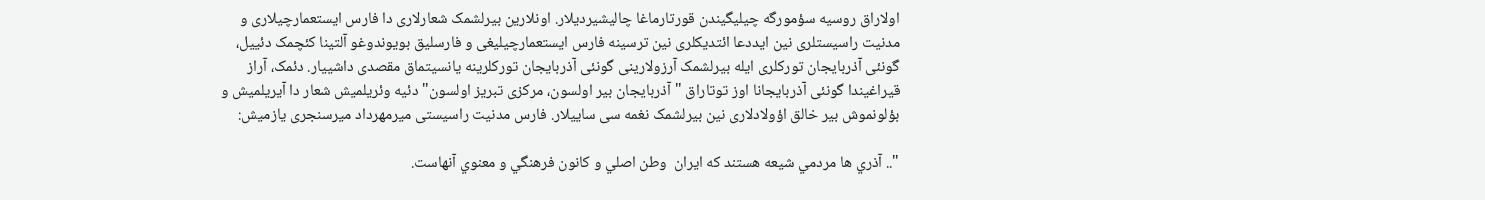اولاراق روسیه سؤمورگه چیلیگیندن قورتارماغا چالیشیردیلار. اونلارین بیرلشمک شعارلاری دا فارس ایستعمارچیلاری و مدنیت راسیستلری نین ایددعا ائتدیکلری نین ترسینه فارس ایستعمارچیلیغی و فارسلیق بویوندوغو آلتینا کئچمک دئییل، گونئی آذربایجان تورکلری ایله بیرلشمک آرزولارینی گونئی آذربایجان تورکلرینه یانسیتماق مقصدی داشییار. دئمک، آراز قیراغیندا گونئی آذربایجانا اوز توتاراق "آذربایجان بیر اولسون، مرکزی تبریز اولسون" دئیه وئریلمیش شعار دا آیریلمیش و بؤلونموش بیر خالق اؤولادلاری نین بیرلشمک نغمه سی ساییلار. فارس مدنیت راسیستی میرمهرداد میرسنجری یازمیش:

".. آذري ها مردمي شيعه هستند که ايران  وطن اصلي و کانون فرهنگي و معنوي آنهاست.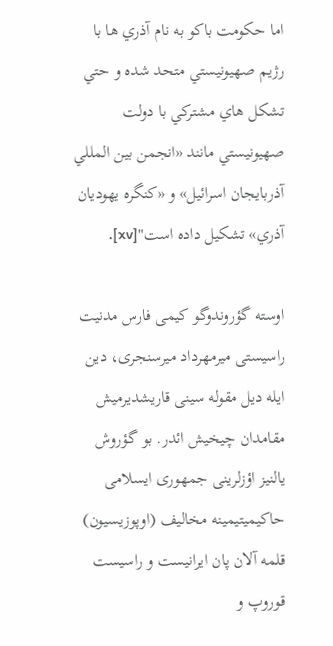اما حکومت باکو به نام آذري ها با رژيم صهيونيستي متحد شده و حتي تشکل هاي مشترکي با دولت صهيونيستي مانند «انجمن بين المللي آذربايجان اسرائيل» و «کنگره يهوديان آذري» تشکيل داده است"[xv].

اوسته گؤروندوگو کیمی فارس مدنیت راسیستی میرمهرداد میرسنجری، دین ایله دیل مقوله سینی قاریشدیرمیش مقامدان چیخیش ائدر. بو گؤروش یالنیز اؤزلرینی جمهوری ایسلامی حاکیمیتیمینه مخالیف (اوپوزیسیون) قلمه آلان پان ایرانیست و راسیست قوروپ و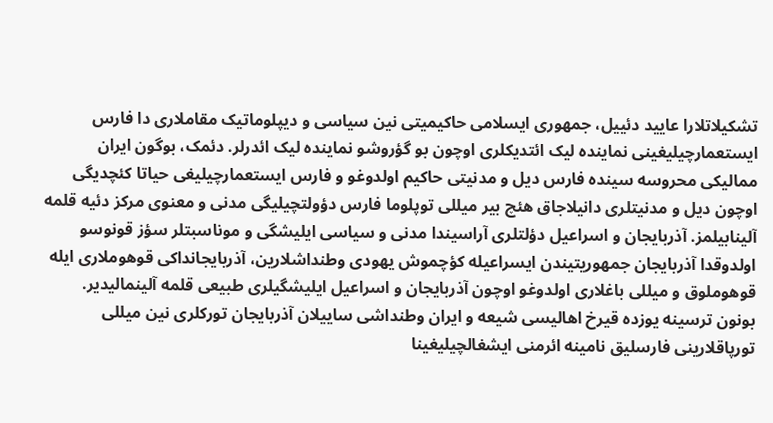تشکیلاتلارا عایید دئییل، جمهوری ایسلامی حاکیمیتی نین سیاسی و دیپلوماتیک مقاملاری دا فارس ایستعمارچیلیغینی نماینده لیک ائتدیکلری اوچون بو گؤروشو نماینده لیک ائدرلر. دئمک، بوگون ایران ممالیکی محروسه سینده فارس دیل و مدنیتی حاکیم اولدوغو و فارس ایستعمارچیلیغی حیاتا کئچدیگی اوچون دیل و مدنیتلری دانیلاجاق هئچ بیر میللی توپلوما فارس دؤولتچیلیگی مدنی و معنوی مرکز دئیه قلمه آلینابیلمز. آذربایجان و اسراعیل دؤلتلری آراسیندا مدنی و سیاسی ایلیشگی و موناسبتلر سؤز قونوسو اولدوقدا آذربایجان جمهوریتیندن ایسراعیله کؤچموش یهودی وطنداشلارین، آذربایجانداکی قوهوملاری ایله قوهوملوق و میللی باغلاری اولدوغو اوچون آذربایجان و اسراعیل ایلیشگیلری طبیعی قلمه آلینمالیدیر. بونون ترسینه یوزده قیرخ اهالیسی شیعه و ایران وطنداشی ساییلان آذربایجان تورکلری نین میللی تورپاقلارینی فارسلیق نامینه ائرمنی ایشغالچیلیغینا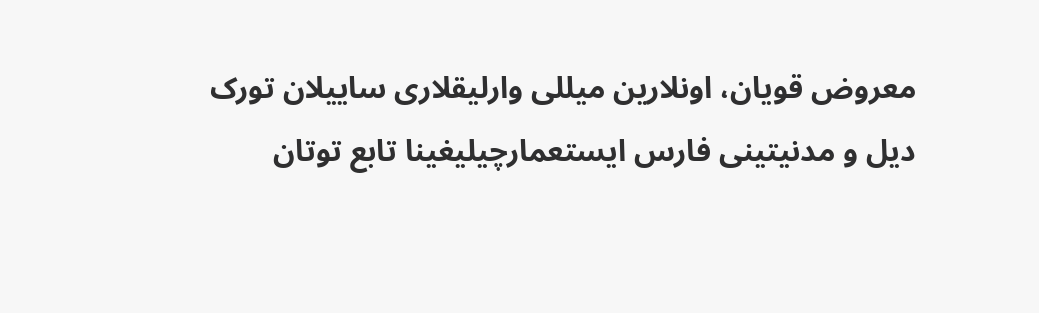معروض قویان، اونلارین میللی وارلیقلاری ساییلان تورک دیل و مدنیتینی فارس ایستعمارچیلیغینا تابع توتان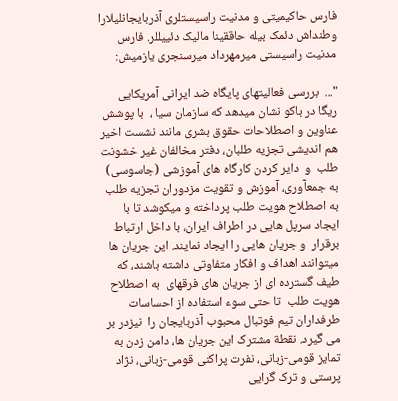فارس حاکیمیتی و مدنیت راسیستلری آذربایجانلیلارا وطنداش دئمک بیله حاققینا مالیک دئییللر. فارس مدنیت راسیستی میرمهرداد میرسنجری یازمیش:

"...  بررسی فعالیتهای پایگاه ضد ایرانی آمریکایی ریگا در باکو نشان میدهد که سازمان سیا ،  با پوشش عناوین و اصطلاحات حقوق بشری مانند نشست اخیر هم اندیشی تجزیه طلبان، دفتر مخالفان غیر خشونت طلب  و  دایر کردن کارگاه های آموزشی (جاسوسی) به جمعآوری، آموزش و تقویت مزدوران تجزیه طلب به اصطلاح هویت طلب پرداخته و میکوشد تا با ایجاد سرپل هایی در اطراف ایران، با داخل ارتباط برقرار  و جریان هایی را ایجاد نمایند. این جریان ها میتوانند اهداف و افکار متفاوتی داشته باشند، که  طیف گسترده ای از جریان های فرقهای  به اصطلاح هویت طلب  تا حتی سوء استفاده از احساسات طرفداران تیم فوتبال محبوب آذربایجان را  نیزدر بر می گیرد. نقطة ‌مشترک این جریان ها، دامن زدن به تمایز قومی-زبانی، نفرت پراکنی قومی-زبانی، نژاد پرستی و ترک گرایی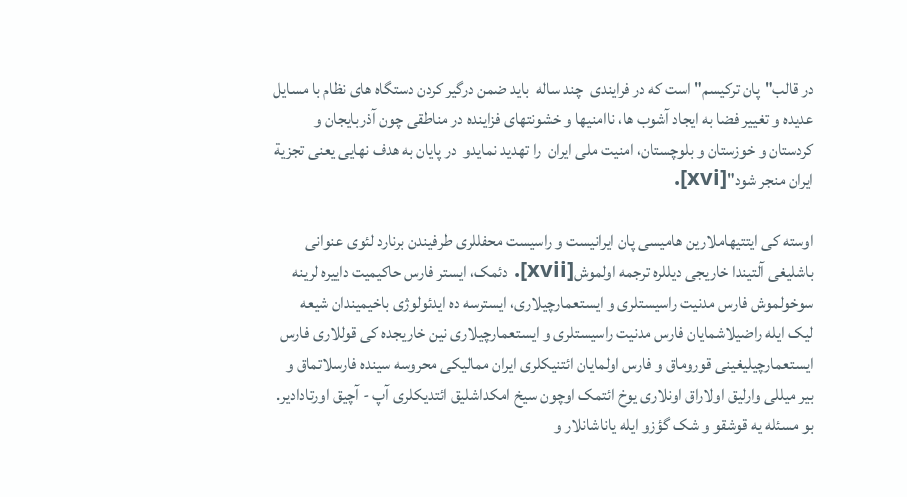در قالب"پان ترکیسم" است که در فرایندی  چند ساله  باید ضمن درگیر کردن دستگاه های نظام با مسایل عدیده و تغییر فضا به ایجاد آشوب ها، ناامنیها و خشونتهای فزاینده در مناطقی چون آذربایجان و کردستان و خوزستان و بلوچستان، امنیت ملی ایران  را تهدید نمایدو  در پایان به هدف نهایی یعنی تجزیة ایران منجر شود"[xvi].

اوسته کی ایتتیهاملارین هامیسی پان ایرانیست و راسیست محفللری طرفیندن برنارد لئوی عنوانی باشلیغی آلتیندا خاریجی دیللره ترجمه اولموش[xvii]. دئمک، ایستر فارس حاکیمیت داییره لرینه سوخولموش فارس مدنیت راسیستلری و ایستعمارچیلاری، ایسترسه ده ایدئولوژی باخیمیندان شیعه لیک ایله راضیلاشمایان فارس مدنیت راسیستلری و ایستعمارچیلاری نین خاریجده کی قوللاری فارس ایستعمارچیلیغینی قوروماق و فارس اولمایان ائتنیکلری ایران ممالیکی محروسه سینده فارسلاتماق و بیر میللی وارلیق اولاراق اونلاری یوخ ائتمک اوچون سیخ امکداشلیق ائتدیکلری آپ - آچیق اورتادادیر. بو مسئله یه قوشقو و شک گؤزو ایله یاناشانلار و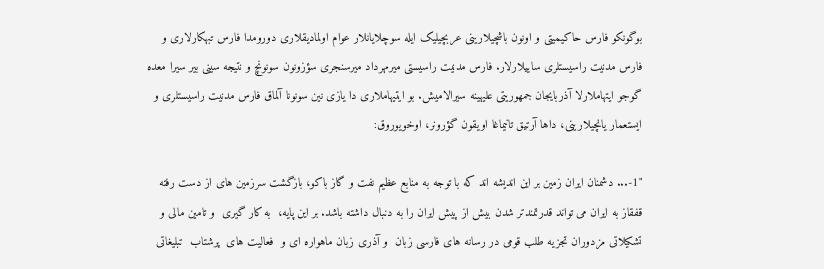بوگونکو فارس حاکیمیتی و اونون باشچیلارینی عربچیلیک ایله سوچلایانلار عوام اولمادیقلاری دورومدا فارس تبهکارلاری و فارس مدنیت راسیستلری ساییلارلار. فارس مدنیت راسیستی میرمهرداد میرسنجری سؤزونون سونونچ و نتیجه سینی بیر سیرا معده گوجو ایتهاملارلا آذربایجان جمهوریتی علیهینه سیرالامیش. بو ایتیهاملاری دا یازی نین سونونا آلماق فارس مدنیت راسیستلری و ایستعمار یانچیلارینی، داها آرتیق تانیماغا اویقون گؤرونر، اوخویوروق:

"1-... دشمنان ایران زمین بر این اندیشه اند که با توجه به منابع عظیم نفت و گاز باکو، بازگشت سرزمین های از دست رفته قفقاز به ایران می تواند قدرتمندتر شدن بیش از پیش ایران را به دنبال داشته باشد. بر این پایه،  به کار گیری  و تامین مالی و تشکیلاتی مزدوران تجزیه طلب قومی در رسانه های فارسی زبان  و آذری زبان ماهواره ای و  فعالیت های  پرشتاب  تبلیغاتی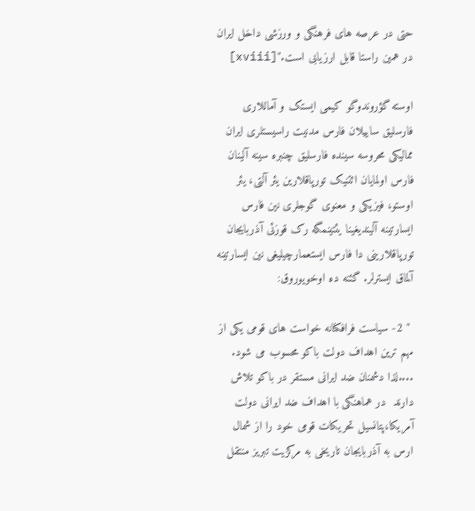حتی در عرصه های فرهنگی و ورزشی داخل ایران در همین راستا قابل ارزیابی است."[xviii]

اوسته گؤروندوگو کیمی ایستک و آماللاری فارسلیق ساییلان فارس مدنیت راسیستلری ایران ممالیکی محروسه سینده فارسلیق چنبره سینه آلینان فارس اولمایان ائتنیک تورپاقلارین یئر آلتی، یئر اوستو، فیزیکی و معنوی گوجلری نین فارس ایسارتینه آلیندیغینا یئتینمگه رک قوزئی آذربایجان تورپاقلارینی دا فارس ایستعمارچیلیغی نین ایسارتینه آلماق ایسترلر. گئنه ده اوخویوروق:

 " 2- سیاست فرافکنانه خواست های قومی یکی از مهم ترین اهداف دولت باکو محسوب می شود. ....لذا دشمنان ضد ایرانی مستقر در باکو تلاش دارند  در هماهنگی با اهداف ضد ایرانی دولت آمریکا،پتانسیل تحریکات قومی خود را از شمال ارس به آذربایجان تاریخی به مرکزیت تبریز منتقل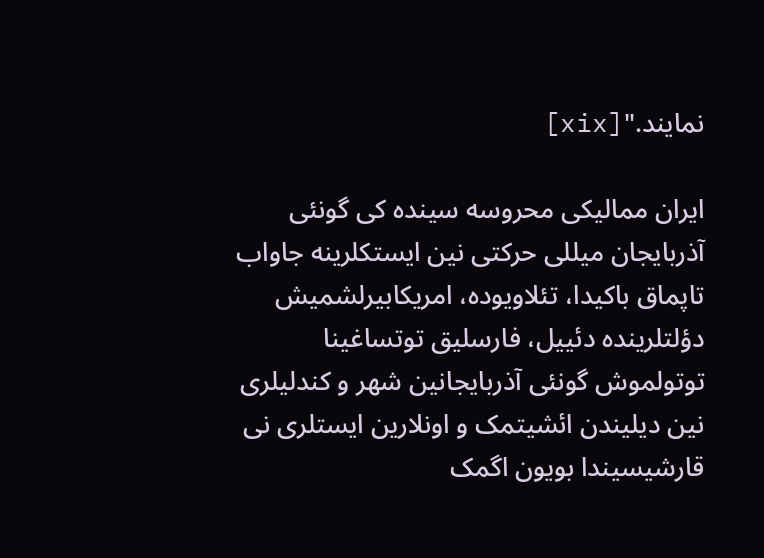نمایند."[xix]

ایران ممالیکی محروسه سینده کی گونئی آذربایجان میللی حرکتی نین ایستکلرینه جاواب تاپماق باکیدا، تئلاویوده، امریکابیرلشمیش دؤلتلرینده دئییل، فارسلیق توتساغینا توتولموش گونئی آذربایجانین شهر و کندلیلری نین دیلیندن ائشیتمک و اونلارین ایستلری نی قارشیسیندا بویون اگمک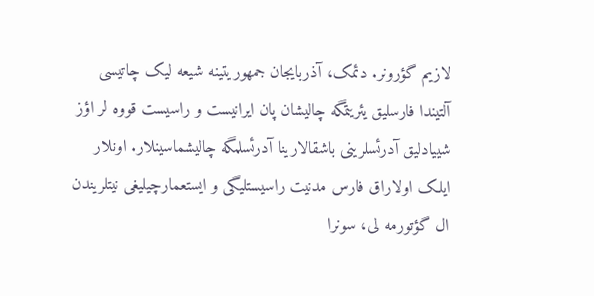لازیم گؤرونر. دئمک، آذربایجان جمهوریتینه شیعه لیک چاتیسی آلتیندا فارسلیق یئریتمگه چالیشان پان ایرانیست و راسیست قووه لر اؤز شییادلیق آدرئسلرینی باشقالارینا آدرئسلمگه چالیشماسینلار. اونلار ایلک اولاراق فارس مدنیت راسیستلیگی و ایستعمارچیلیغی نیتلریندن ال گؤتورمه لی، سونرا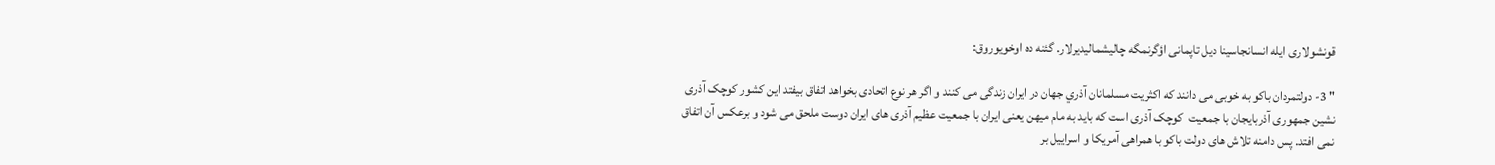قونشولاری ایله انسانجاسینا دیل تاپمانی اؤگرنمگه چالیشمالیدیرلار. گئنه ده اوخویوروق:

" 3- دولتمردان باکو به خوبی می دانند که اکثريت مسلمانان آذري جهان در ایران زندگی می کنند و اگر هر نوع اتحادی بخواهد اتفاق بیفتد این کشور کوچک آذری نشین جمهوری آذربایجان با جمعیت  کوچک آذری است که باید به مام میهن یعنی ایران با جمعیت عظیم آذری های ایران دوست ملحق می شود و برعکس آن اتفاق نمی افتد. پس دامنه تلاش های دولت باکو با همراهی آمریکا و اسراییل بر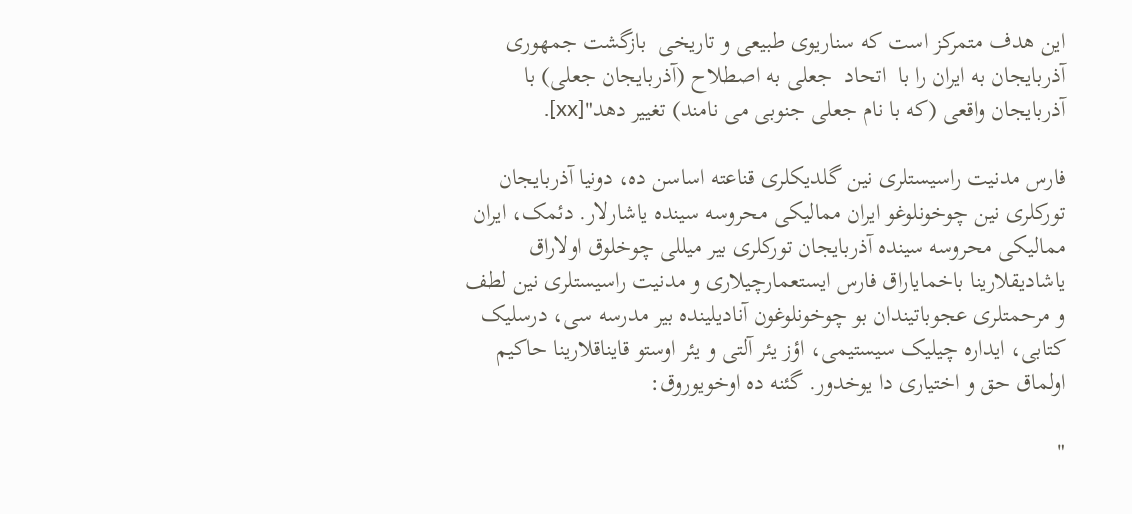این هدف متمرکز است که سناریوی طبیعی و تاریخی  بازگشت جمهوری آذربایجان به ایران را با  اتحاد  جعلی به اصطلاح (آذربایجان جعلی) با آذربایجان واقعی (که با نام جعلی جنوبی می نامند) تغییر دهد"[xx].

فارس مدنیت راسیستلری نین گلدیکلری قناعته اساسن ده، دونیا آذربایجان تورکلری نین چوخونلوغو ایران ممالیکی محروسه سینده یاشارلار. دئمک، ایران ممالیکی محروسه سینده آذربایجان تورکلری بیر میللی چوخلوق اولاراق یاشادیقلارینا باخمایاراق فارس ایستعمارچیلاری و مدنیت راسیستلری نین لطف و مرحمتلری عجوباتیندان بو چوخونلوغون آنادیلینده بیر مدرسه سی، درسلیک کتابی، ایداره چیلیک سیستیمی، اؤز یئر آلتی و یئر اوستو قایناقلارینا حاکیم اولماق حق و اختیاری دا یوخدور. گئنه ده اوخویوروق:

"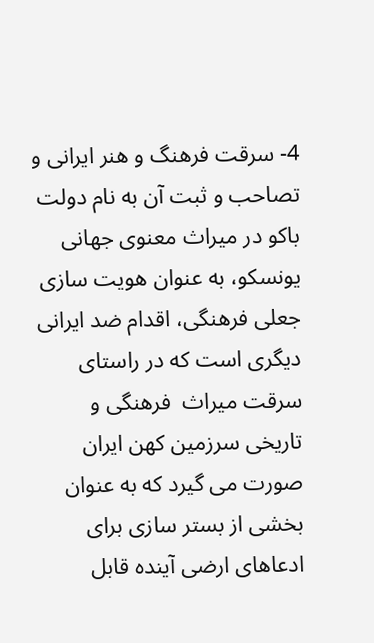4- سرقت فرهنگ و هنر ایرانی و تصاحب و ثبت آن به نام دولت باکو در میراث معنوی جهانی یونسکو، به عنوان هویت سازی جعلی فرهنگی، اقدام ضد ایرانی دیگری است که در راستای  سرقت میراث  فرهنگی و تاریخی سرزمین کهن ایران صورت می گیرد که به عنوان  بخشی از بستر سازی برای ادعاهای ارضی آینده قابل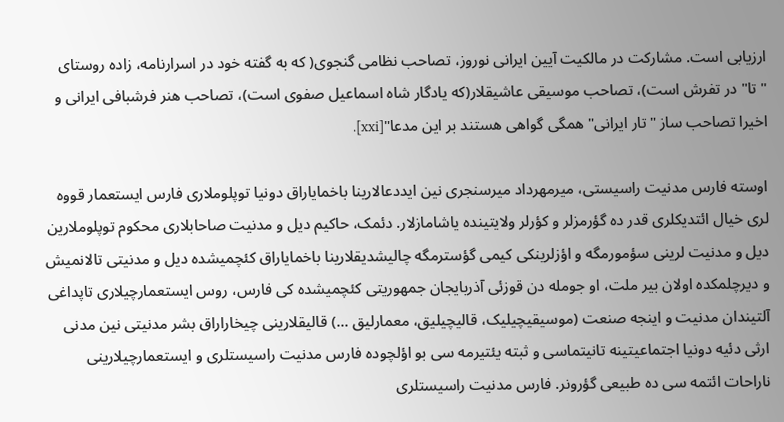ارزیابی است. مشارکت در مالکیت آیین ایرانی نوروز، تصاحب نظامی گنجوی( که به گفته خود در اسرارنامه، زاده روستای "تا" در تفرش است)، تصاحب موسیقی عاشیقلار(که یادگار شاه اسماعیل صفوی است)، تصاحب هنر فرشبافی ایرانی و اخیرا تصاحب ساز "تار ایرانی" همگی گواهی هستند بر این مدعا"[xxi].

اوسته فارس مدنیت راسیستی، میرمهرداد میرسنجری نین ایددعالارینا باخمایاراق دونیا توپلوملاری فارس ایستعمار قووه لری خیال ائتدیکلری قدر ده گؤرمزلر و کؤرلر ولایتینده یاشامازلار. دئمک، حاکیم دیل و مدنیت صاحابلاری محکوم توپلوملارین دیل و مدنیت لرینی سؤمورمگه و اؤزلرینکی کیمی گؤسترمگه چالیشدیقلارینا باخمایاراق کئچمیشده دیل و مدنیتی تالانمیش و دیرچلمکده اولان بیر ملت، او جومله دن قوزئی آذربایجان جمهوریتی کئچمیشده کی فارس، روس ایستعمارچیلاری تاپداغی آلتیندان مدنیت و اینجه صنعت (موسیقیچیلیک، قالیچیلیق، معمارلیق ...) قالیقلارینی چیخاراراق بشر مدنیتی نین مدنی ارثی دئیه دونیا اجتماعیتینه تانیتماسی و ثبته یئتیرمه سی بو اؤلچوده فارس مدنیت راسیستلری و ایستعمارچیلارینی ناراحات ائتمه سی ده طبیعی گؤرونر. فارس مدنیت راسیستلری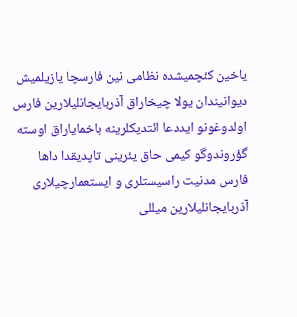یاخین کئچمیشده نظامی نین فارسچا یازیلمیش دیوانیندان یولا چیخاراق آذربایجانلیلارین فارس اولدوغونو ایددعا ائتدیکلرینه باخمایاراق اوسته گؤروندوگو کیمی حاق یئرینی تاپدیقدا داها فارس مدنیت راسیستلری و ایستعمارچیلاری آذربایجانلیلارین میللی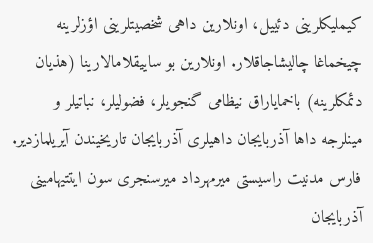کیملیکلرینی دئییل، اونلارین داهی شخصیتلرینی اؤزلرینه چیخماغا چالیشاجاقلار. اونلارین بو ساییقلامالارینا (هذیان دئمکلرینه) باخمایاراق نیظامی گنجویلر، فضولیلر، نباتیلر و مینلرجه داها آذربایجان داهیلری آذربایجان تاریخیندن آیریلمازدیر. فارس مدنیت راسیستی میرمهرداد میرسنجری سون ایتتیهامینی آذربایجان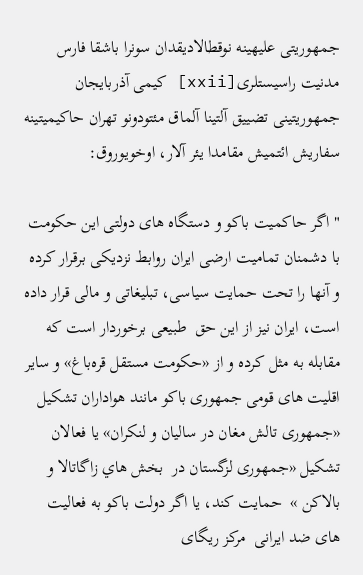جمهوریتی علیهینه نوقطالادیقدان سونرا باشقا فارس مدنیت راسیستلری[xxii] کیمی آذربایجان جمهوریتینی تضییق آلتینا آلماق مئتودونو تهران حاکیمیتینه سفاریش ائتمیش مقامدا یئر آلار، اوخویوروق:

" اگر حاکمیت باکو و دستگاه های دولتی این حکومت با دشمنان تمامیت ارضی ایران روابط نزدیکی برقرار کرده و آنها را تحت حمایت سیاسی، تبلیغاتی و مالی قرار داده است، ایران نیز از این حق  طبیعی برخوردار است که  مقابله به مثل کرده و از «حکومت مستقل قره‌باغ» و سایر اقلیت های قومی جمهوری باکو مانند هواداران تشکیل «جمهوری تالش مغان در سالیان و لنکران» یا فعالان تشکیل «جمهوری لزگستان در  بخش هاي زاگاتالا و بالاكن »  حمایت کند، یا اگر دولت باکو به فعالیت های ضد ایرانی  مرکز ریگای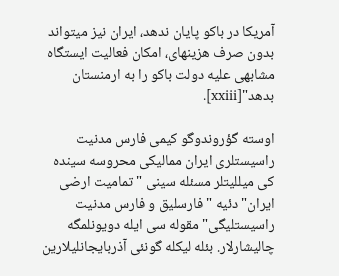آمریکا در باکو پایان ندهد، ایران نیز میتواند بدون صرف هزینهای، امکان فعالیت ایستگاه مشابهی علیه دولت باکو را به ارمنستان بدهد"[xxiii].

اوسته گؤروندوگو کیمی فارس مدنیت راسیستلری ایران ممالیکی محروسه سینده کی میللیتلر مسئله سینی "تمامیت ارضی ایران" دئیه "فارسلیق و فارس مدنیت راسیستلیگی" مقوله سی ایله دویونلمگه چالیشارلار. بئله لیکله گونئی آذربایجانلیلارین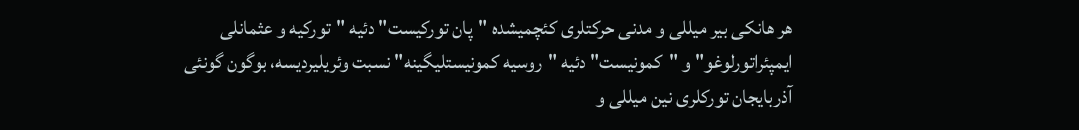هر هانکی بیر میللی و مدنی حرکتلری کئچمیشده "پان تورکیست" دئیه "تورکیه و عثمانلی ایمپئراتورلوغو" و "کمونیست" دئیه "روسیه کمونیستلیگینه" نسبت وئریلیردیسه، بوگون گونئی آذربایجان تورکلری نین میللی و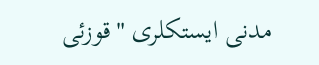مدنی ایستکلری "قوزئی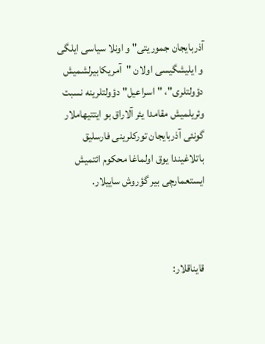آذربایجان جموریتی" و اونلا سیاسی ایلگی و ایلیشگیسی اولان "آمریکابیرلشمیش دؤولتلری"، "اسراعیل" دؤولتلرینه نسبت وئریلمیش مقامدا یئر آلاراق بو ایتتیهاملار گونئی آذربایجان تورکلرینی فارسلیق باتلاغیندا یوق اولماغا محکوم ائتمیش ایستعمارچی بیر گؤروش ساییلار.



قایناقلار: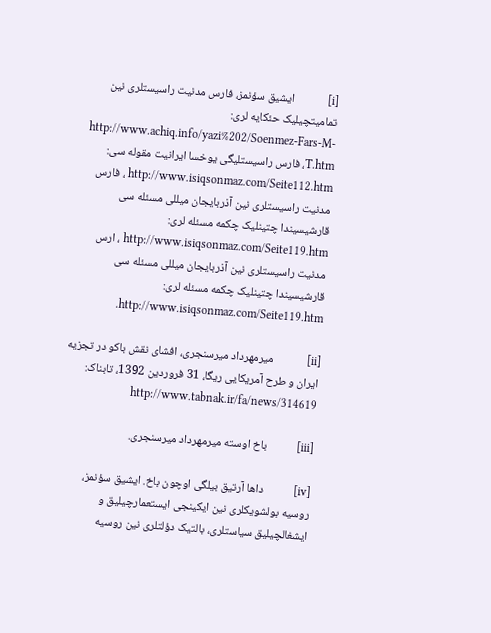[i]           ایشیق سؤنمز، فارس مدنیت راسیستلری نین تمامیتچیلیک حئکایه لری: http://www.achiq.info/yazi%202/Soenmez-Fars-M-T.htm، فارس راسیستلیگی یوخسا ایرانیت مقوله سی: http://www.isiqsonmaz.com/Seite112.htm ، فارس مدنیت راسیستلری نین آذربایجان میللی مسئله سی قارشیسیندا چتینلیک چکمه مسئله لری: http://www.isiqsonmaz.com/Seite119.htm ، ارس مدنیت راسیستلری نین آذربایجان میللی مسئله سی قارشیسیندا چتینلیک چکمه مسئله لری: http://www.isiqsonmaz.com/Seite119.htm.

[ii]           میرمهرداد میرسنجری، افشای نقش باکو در تجزیه ایران و طرح آمریکایی ریگا، 31 فروردین 1392، تابناک: http://www.tabnak.ir/fa/news/314619

[iii]          باخ اوسته میرمهرداد میرسنجری.

[iv]          داها آرتیق بیلگی اوچون باخ. ایشیق سؤنمز، روسیه بولشویکلری نین ایکینجی ایستعمارچیلیق و ایشغالچیلیق سیاستلری، بالتیک دؤلتلری نین روسیه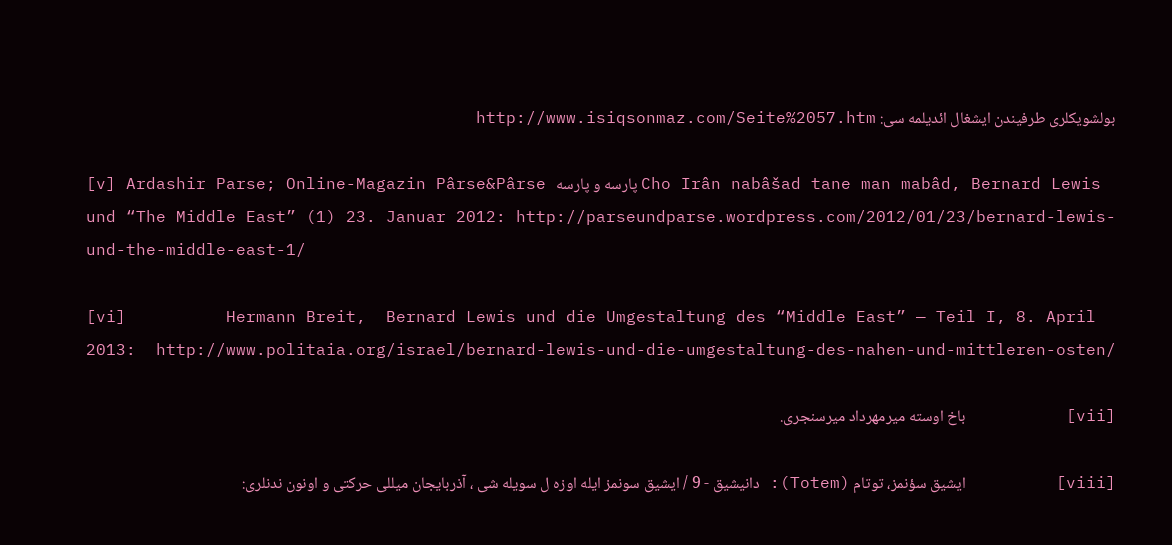بولشویکلری طرفیندن ایشغال ائدیلمه سی: http://www.isiqsonmaz.com/Seite%2057.htm

[v] Ardashir Parse; Online-Magazin Pârse&Pârse پارسه و پارسه Cho Irân nabâšad tane man mabâd, Bernard Lewis und “The Middle East” (1) 23. Januar 2012: http://parseundparse.wordpress.com/2012/01/23/bernard-lewis-und-the-middle-east-1/

[vi]          Hermann Breit,  Bernard Lewis und die Umgestaltung des “Middle East” — Teil I, 8. April 2013:  http://www.politaia.org/israel/bernard-lewis-und-die-umgestaltung-des-nahen-und-mittleren-osten/

[vii]          باخ اوسته میرمهرداد میرسنجری.

[viii]         ایشیق سؤنمز، توتام (Totem): دانیشیق - 9 / ایشیق سونمز ایله اوزه ل سویله شی ، آذربایجان میللی حرکتی و اونون ندنلری: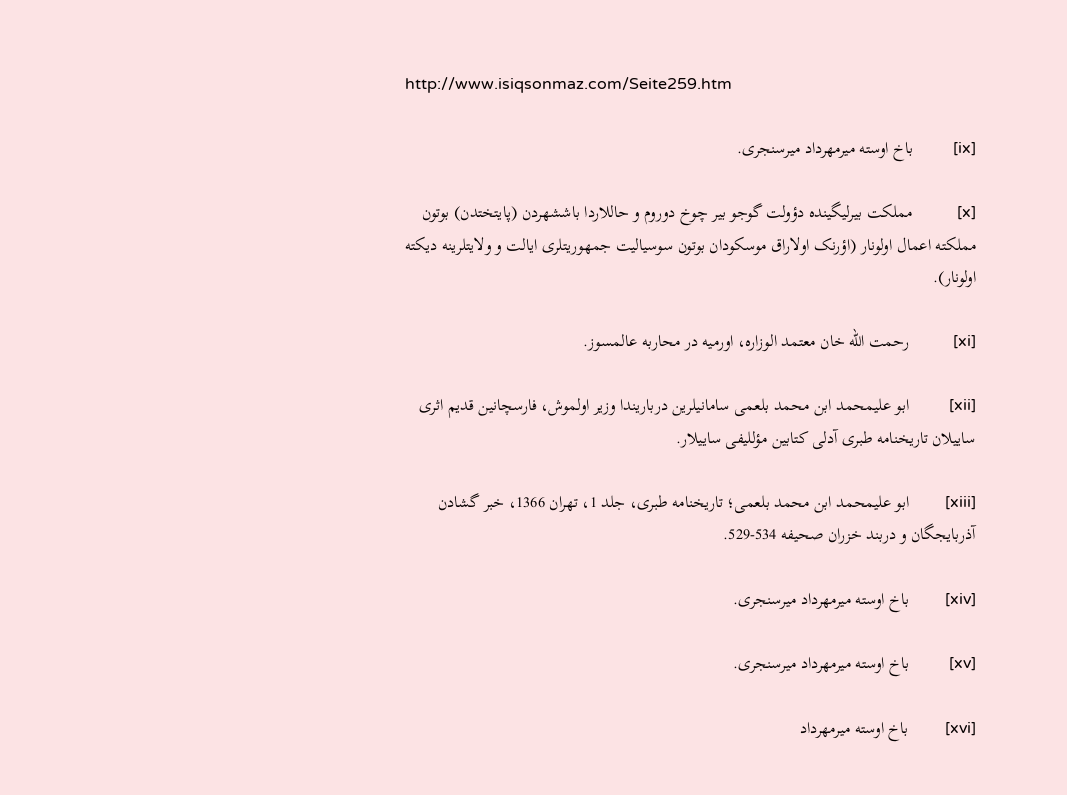http://www.isiqsonmaz.com/Seite259.htm

[ix]          باخ اوسته میرمهرداد میرسنجری.

[x]           مملکت بیرلیگینده دؤولت گوجو بیر چوخ دوروم و حاللاردا باششهردن (پایتختدن) بوتون مملکته اعمال اولونار (اؤرنک اولاراق موسکودان بوتون سوسیالیت جمهوریتلری ایالت و ولایتلرینه دیکته اولونار).

[xi]           رحمت الله خان معتمد الوزاره، اورمیه در محاربه عالمسوز.

[xii]          ابو علیمحمد ابن محمد بلعمی سامانیلرین درباریندا وزیر اولموش، فارسچانین قدیم اثری ساییلان تاریخنامه طبری آدلی کتابین مؤللیفی ساییلار.

[xiii]         ابو علیمحمد ابن محمد بلعمی؛ تاریخنامه طبری، جلد 1، تهران 1366، خبر گشادن آذربایجگان و دربند خزران صحیفه 534-529.

[xiv]         باخ اوسته میرمهرداد میرسنجری.

[xv]          باخ اوسته میرمهرداد میرسنجری.

[xvi]         باخ اوسته میرمهرداد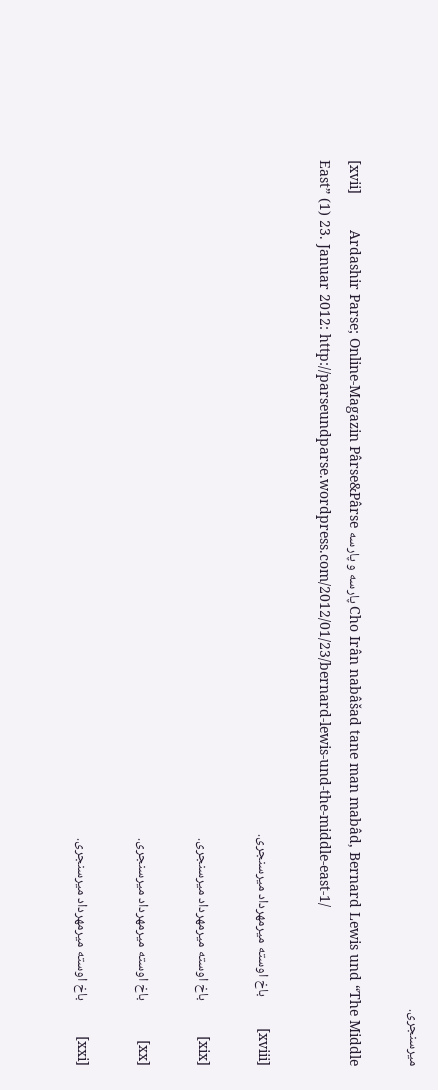میرسنجری.

[xvii]         Ardashir Parse; Online-Magazin Pârse&Pârse پارسه و پارسه Cho Irân nabâšad tane man mabâd, Bernard Lewis und “The Middle East” (1) 23. Januar 2012: http://parseundparse.wordpress.com/2012/01/23/bernard-lewis-und-the-middle-east-1/

[xviii]        باخ اوسته میرمهرداد میرسنجری.

[xix]         باخ اوسته میرمهرداد میرسنجری.

[xx]          باخ اوسته میرمهرداد میرسنجری.

[xxi]         باخ اوسته میرمهرداد میرسنجری.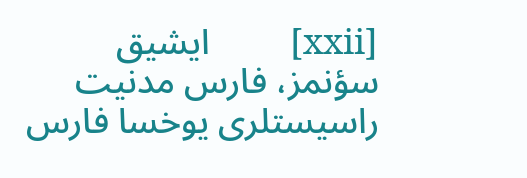[xxii]         ایشیق سؤنمز، فارس مدنیت راسیستلری یوخسا فارس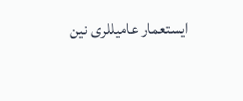ایستعمار عامیللری نین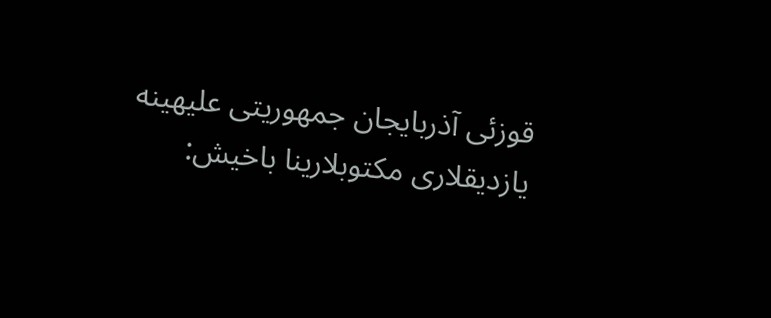قوزئی آذربایجان جمهوریتی علیهینه یازدیقلاری مکتوبلارینا باخیش: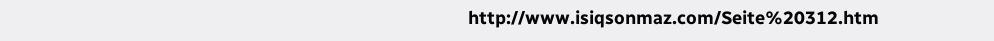http://www.isiqsonmaz.com/Seite%20312.htm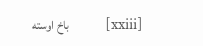[xxiii]         باخ اوسته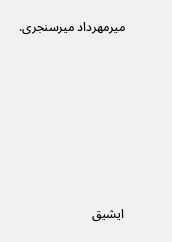میرمهرداد میرسنجری.







ایشیق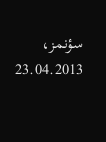سؤنمز، 23.04.2013